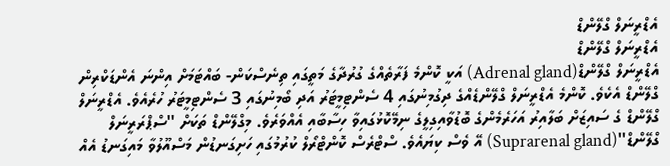އެޑްރީނަލް ގްލޭންޑް
އެޑްރީނަލް ގްލޭންޑް
އެޑްރީނަލް ގްލޭންޑް(Adrenal gland) އަކީ ކޮންމެ ފަރާތެއްގެ ގުރުދާގެ މަތީގައި ތިނެސްކަން- ބައްޓަމަށް އިންނަ އެންޑަކްރިން ގްލޭންޑް އެކެވެ. ކޮންމެ އެޑްރީނަލް ގްލޭންޑެއްގެ ދިގުމިނުގައި 4 ސެންޓިމީޓަރު އަދި ބޯމިނުގައި 3 ސެންޓިމީޓަރު ހުރެއެވެ. އެޑްރީނަލް ގްލޭންޑް ގެ ސައިޒަށް ބަލާއިރު އަހަރެމެންގެ ބޮޑުވާއިގިލީގެ ނިމޭކޮޅުގައިވާ ހިސާބާއި އެއްވަރެވެ. މިގްލޭންޑް ތަކަށް ''ސްޕްރަރީނަލް ގްލޭންޑް''(Suprarenal gland) އޭ ވެސް ކިޔައެވެ. ސްޓްރެސް ކޮންޓްރޯލް ކުރުމުގައި ހަށިގަނޑުން މަސްއޫލުވާ މައިގަނޑު އެއް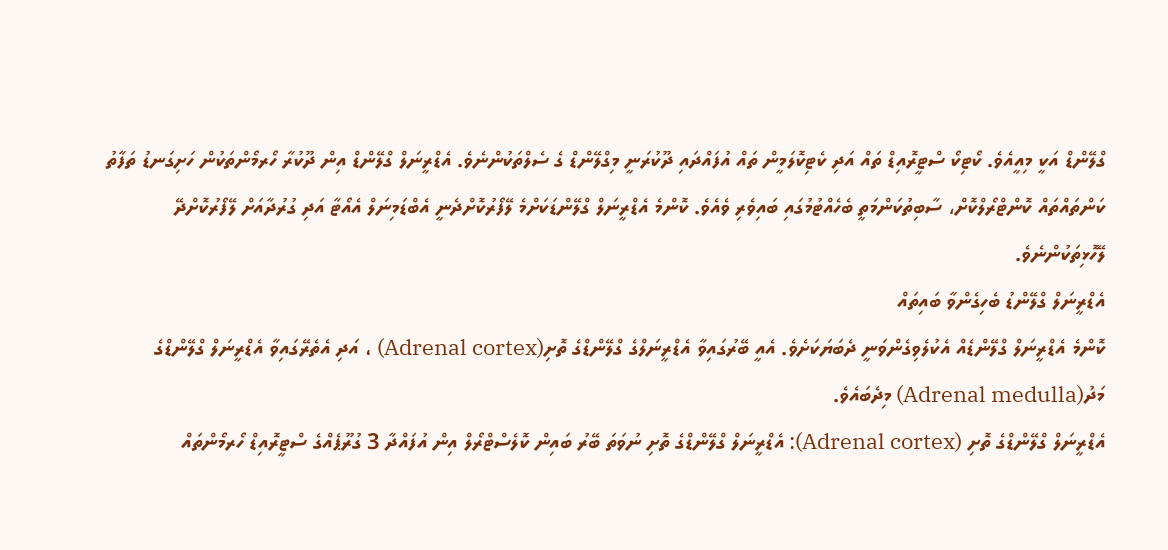ގްލޭންޑް އަކީ މިއީއެވެ. ކޯޓިކޯ ސްޓީރޮއިޑް ތައް އަދި ކެޓިކޮލަމީން ތައް އުފައްދައި ދޫކުރަނީ މިގްލޭންޑް ގެ ސެލްތަކުންނެވެ. އެޑްރީނަލް ގްލޭންޑް އިން ދޫކުރާ ހޯރމޯންތަކުން ހަށިގަނޑު ތަފާތު ކަންތައްތައް ކޮންޓްރޯލްކޮށް، ސާބިތުކަންމަތީ ބެހެއްޓުމުގައި ބައިވެރި ވެއެވެ. ކޮންމެ އެޑްރީނަލް ގްލޭންޑަކަށްމެ ލޭފޯރުކޮށްދެނީ އެބްޑަމިނަލް އެއޯޓާ އަދި ގުރުދާއަށް ލޭފޯރުކޮށްދޭ ލޭހޮޅިތަކުންނެވެ.
އެޑްރީނަލް ގްލޭންޑު ބެހިގެންވާ ބައިތައް
ކޮންމެ އެޑްރީނަލް ގްލޭންޑެއް އެކުލެވިގެންވަނީ ދެބަޔަކަށެވެ. އެއީ ބޭރުގައިވާ އެޑްރީނަލްގެ ގްލޭންޑްގެ ތޮށި(Adrenal cortex) ، އަދި އެތެރޭގައިވާ އެޑްރީނަލް ގްލޭންޑްގެ މަދު(Adrenal medulla) މިދެބައެވެ.
އެޑްރީނަލް ގްލޭންޑްގެ ތޮށި (Adrenal cortex): އެޑްރީނަލް ގްލޭންޑްގެ ތޮށި ނުވަތަ ބޭރު ބައިން ކޮލެސްޓްރޯލް އިން އުފައްދާ 3 ގުރޫޕެއްގެ ސްޓީރޮއިޑް ހޯރމޯންތައް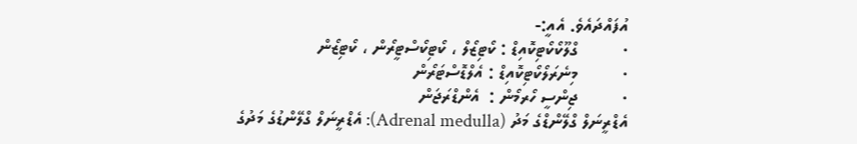އުފައްދައެވެ. އެއީ:-
·         ގްލޫކޯކޯޓިކޮއިޑް : ކޯޓިޒޯލް ، ކޯޓިކޯސްޓީރޯން ، ކޯޓިޒޯން
·         މިނެރަލޯކޯޓިކޮއިޑް : އެލްޑޮސްޓަރޯން
·         ޖިންސީ ހޯރމޯން :  އެންޑްރަޖަން
އެޑްރީނަލް ގްލޭންޑްގެ މަދު (Adrenal medulla): އެޑްރީނަލް ގްލޭންޑުގެ މަދުގެ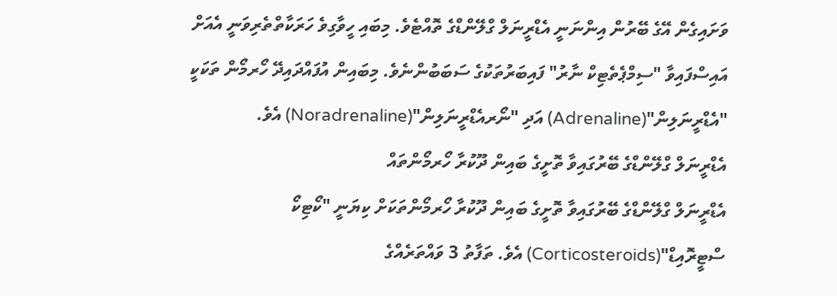ވަށައިގެން އޭގެ ބޭރުން އިންނަނީ އެޑްރީނަލް ގްލޭންޑްގެ ތޮއްޓެވެ. މިބައި ހީވާގިވެ ހަރަކާތްތެރިވަނީ އެއަށް އައިސްފައިވާ "ސިމްޕެތެޓިކް ނާރު" ފައިބަރުތަކުގެ ސަބަބުންނެވެ. މިބައިން އުފައްދައިދޭ ހޯރމޯން ތަކަކީ "އެޑްރީނަލިން"(Adrenaline) އަދި "ނޯރއެޑްރީނަލިން"(Noradrenaline) އެވެ.
އެޑްރީނަލް ގްލޭންޑްގެ ބޭރުގައިވާ ތޮށީގެ ބައިން ދޫކުރާ ހޯރމޯންތައް
އެޑްރީނަލް ގްލޭންޑްގެ ބޭރުގައިވާ ތޮށީގެ ބައިން ދޫކުރާ ހޯރމޯންތަކަށް ކިޔަނީ "ކޯޓިކޯ ސްޓީރޮއިޑް"(Corticosteroids) އެވެ. ތަފާތު 3 ވައްތަރެއްގެ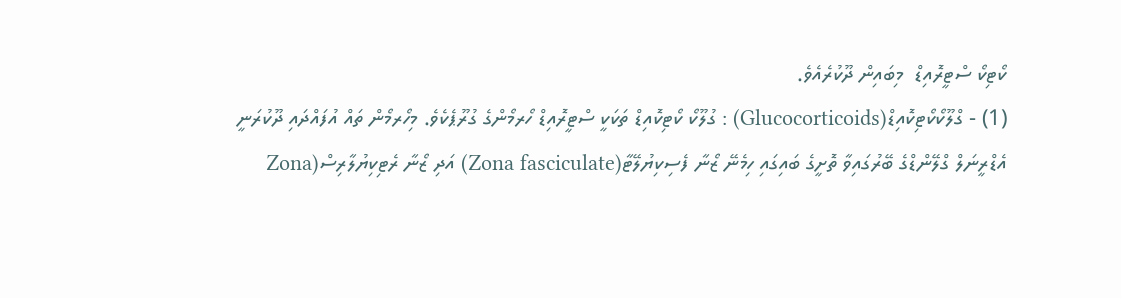ކޯޓިކޯ ސްޓީރޮއިޑް  މިބައިން ދޫކުރެއެވެ.
(1) - ގްލޫކޯކޯޓިކޮއިޑް(Glucocorticoids) : ގުލޫކޯ ކޯޓިކޮއިޑް ތަކަކީ ސްޓީރޮއިޑް ހޯރމޯންގެ ގުރޫޕެކެވެ. މިހޯރމޯން ތައް އުފައްދައި ދޫކުރަނީ އެޑްރީނަލް ގްލޭންޑްގެ ބޭރުގައިވާ ތޮށީގެ ބައިގައި ހިމެނޭ ޒޯނާ ފެސިކިޔުލޭޓާ(Zona fasciculate) އަދި ޒޯނާ ރެޓިކިޔުލާރިސް(Zona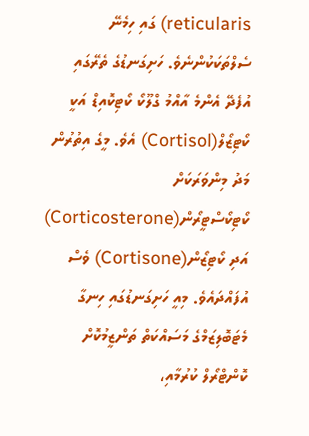reticularis) ގައި ހިމެނޭ ސެލްތަކަކުންނެވެ. ހަށިގަނޑުގެ ތެރޭގައި އުފެދޭ އެންމެ އާއްމު ގްލޫކޯ ކޯޓިކޮއިޑް އަކީ ކޯޓިޒޯލް(Cortisol) އެވެ. މީގެ އިތުރުން މަދު މިންވަރަކަށް ކޯޓިކޯސްޓީރޯން(Corticosterone) އަދި ކޯޓިޒޯން(Cortisone) ވެސް އުފައްދައެވެ. މިއީ ހަށިގަނޑުގައި ހިނގާ މެޓަބޮލިޒަމްގެ މަސައްކަތް ތަންޒީމުކޮށް ކޮންޓްރޯލް ކުރުމާއި،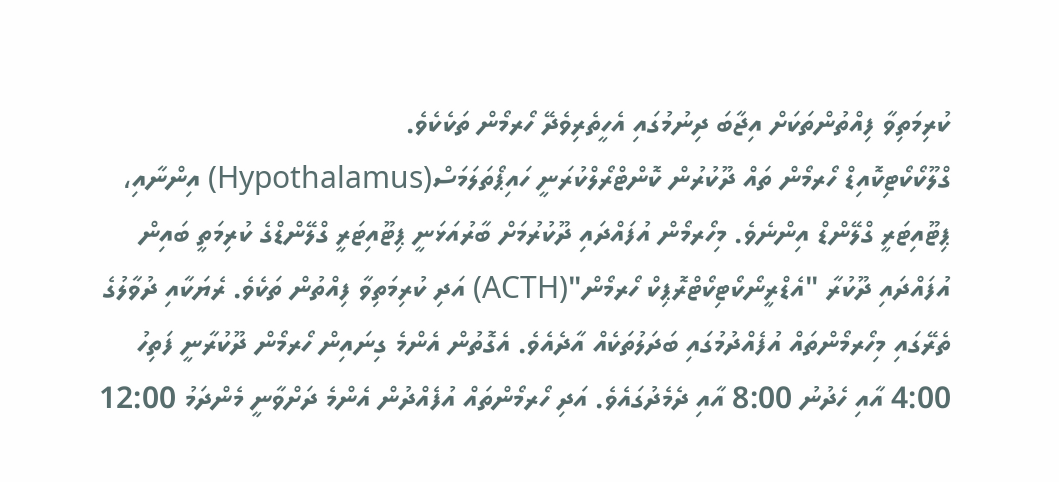ކުރިމަތިވާ ފިއްތުންތަކަށް އިޖާބަ ދިނުމުގައި އެހީތެރިވެދޭ ހޯރމޯން ތަކެކެވެ.
ގްލޫކޯކޯޓިކޮއިޑް ހޯރމޯން ތައް ދޫކުރުން ކޮންޓްރޯލްކުރަނީ ހައިޕޯތަލަމަސް(Hypothalamus) އިންނާއި، ޕިޓޫއިޓަރީ ގްލޭންޑް އިންނެވެ. މިހޯރމޯން އުފައްދައި ދޫކުރުމަށް ބާރުއަޅަނީ ޕިޓޫއިޓަރީ ގްލޭންޑްގެ ކުރިމަތީ ބައިން އުފައްދައި ދޫކުރާ "އެޑްރީނޯކޯޓިކޯޓްރޮޕިކް ހޯރމޯން"(ACTH) އަދި ކުރިމަތިވާ ފިއްތުން ތަކެވެ. ރެޔަކާއި ދުވާލުގެ ތެރޭގައި މިހޯރމޯންތައް އުފެއްދުމުގައި ބަދަލުތަކެއް އާދެއެވެ. އެގޮތުން އެންމެ ގިނައިން ހޯރމޯން ދޫކުރާނީ ފަތިހު 4:00 އާއި ހެދުނު 8:00 އާއި ދެމެދުގައެވެ. އަދި ހޯރމޯންތައް އުފެއްދުން އެންމެ ދަށްވާނީ މެންދަމު 12:00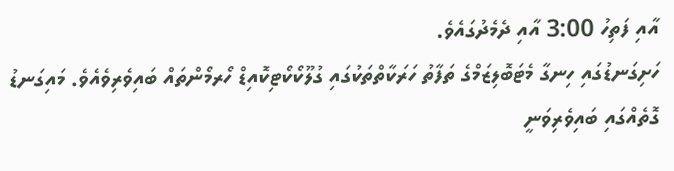އާއި ފަތިހު 3:00 އާއި ދެމެދުގައެވެ.
ހަށިގަނޑުގައި ހިނގާ މެޓަބޮލިޒަމްގެ ތަފާތު ހަރަކާތްތަކުގައި ގުލޫކޯކޯޓިކޮއިޑް ހޯރމޯންތައް ބައިވެރިވެއެވެ. މައިގަނޑު ގޮތެއްގައި ބައިވެރިވަނީ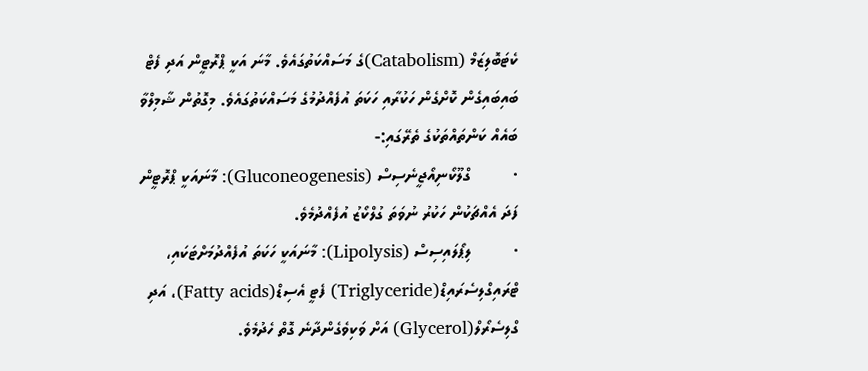ކެޓަބޮލިޒަމް (Catabolism)ގެ މަސައްކަތުގައެވެ. މާނަ އަކީ ޕްރޮޓީން އަދި ފެޓް ބައިބައިގެން ކޮށްގެން ހަކުރާއި ހަކަތަ އުފެއްދުމުގެ މަސައްކަތުގައެވެ. މިގޮތުން ޝާމިލްވާ ބައެއް ކަންތައްތަކުގެ ތެރޭގައި:-
·         ގްލޫކޯނިއޯޖީނެސިސް (Gluconeogenesis): މާނައަކީ ޕްރޮޓީން ފަދަ އެއްޗަކުން ހަކުރު ނުވަތަ ގުލްކޯޒު އުފެއްދުމެވެ.
·         ލިޕޯލައިސިސް (Lipolysis): މާނައަކީ ހަކަތަ އުފެއްދުމަށްޓަކައި، ޓްރައިގްލިސެރައިޑް(Triglyceride) ފެޓީ އެސިޑް(Fatty acids)، އަދި ގްލިސެރޯލް(Glycerol) އަށް ވަކިވެގެންދާނެ ގޮތް ހެދުމެވެ.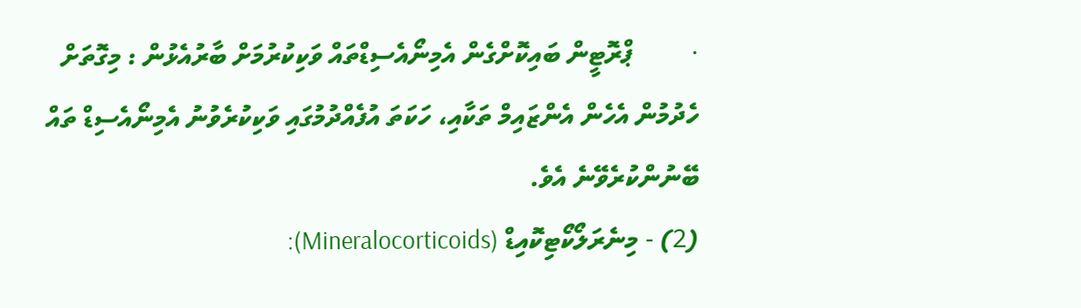·         ޕްރޮޓީން ބައިކޮށްގެން އެމިނޯއެސިޑްތައް ވަކިކުރުމަށް ބާރުއެޅުން : މިގޮތަށް ހެދުމުން އެހެން އެންޒައިމް ތަކާއި، ހަކަތަ އުފެއްދުމުގައި ވަކިކުރެވުނު އެމިނޯއެސިޑް ތައް ބޭނުންކުރެވޭނެ އެވެ.
(2) - މިނެރަލޯކޯޓިކޮއިޑް (Mineralocorticoids):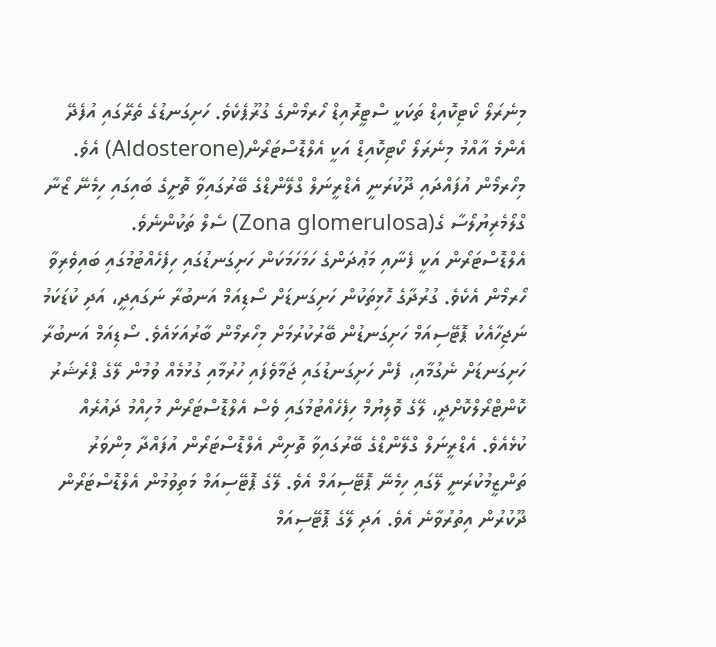މިނެރަލޯ ކޯޓިކޮއިޑް ތަކަކީ ސްޓީރޮއިޑް ހޯރމޯންގެ ގުރޫޕެކެވެ. ހަށިގަނޑުގެ ތެރޭގައި އުފެދޭ އެންމެ އާއްމު މިނެރަލޯ ކޯޓިކޮއިޑް އަކީ އެލްޑޮސްޓަރޯން(Aldosterone) އެވެ. މިހޯރމޯން އުފައްދައި ދޫކުރަނީ އެޑްރީނަލް ގްލޭންޑްގެ ބޭރުގައިވާ ތޮށީގެ ބައިގައި ހިމެނޭ ޒޯނާ ގްލޯމެރިޔުލޯސާ ގެ(Zona glomerulosa) ސެލް ތަކުންނެވެ.
އެލްޑޮސްޓަރޯން އަކީ ފެނާއި މަޢުދަންގެ ހަމަހަމަކަން ހަށިގަނޑުގައި ހިފެހެއްޓުމުގައި ބައިވެރިވާ ހޯރމޯން އެކެވެ. ގުރުދާގެ ހޮޅިތަކުން ހަށިގަނޑަށް ސޯޑިއަމް އަނބުރާ ނަގައިދީ، އަދި ކުޑަކަމު ނަޖިހާއެކު ޕޮޓޭސިއަމް ހަށިގަނޑުން ބޭރުކުރުމަށް މިހޯރމޯން ބާރުއަޅައެވެ. ސޯޑިއަމް އަނބުރާ ހަށިގަނޑަށް ނެގުމާއި، ފެން ހަށިގަނޑުގައި ޖަމާވެފައި ހުރުމާއި ގުޅުމެއް ވުމުން ލޭގެ ޕްރެޝަރު ކޮންޓްރޯލްކޮށްދީ، ލޭގެ ވޮލިޔުމް ހިފެހެއްޓުމުގައި ވެސް އެލްޑޮސްޓަރޯން މުހިއްމު ދައުރެއް ކުޅެއެވެ. އެޑްރީނަލް ގްލޭންޑްގެ ބޭރުގައިވާ ތޮށިން އެލްޑޮސްޓަރޯން އުފައްދާ މިންވަރު ތަންޒީމުކުރަނީ ލޭގައި ހިމެނޭ ޕޮޓޭސިއަމް އެވެ. ލޭގެ ޕޮޓޭސިއަމް މަތިވުމުން އެލްޑޮސްޓަރޯން ދޫކުރުން އިތުރުވާނެ އެވެ. އަދި ލޭގެ ޕޮޓޭސިއަމް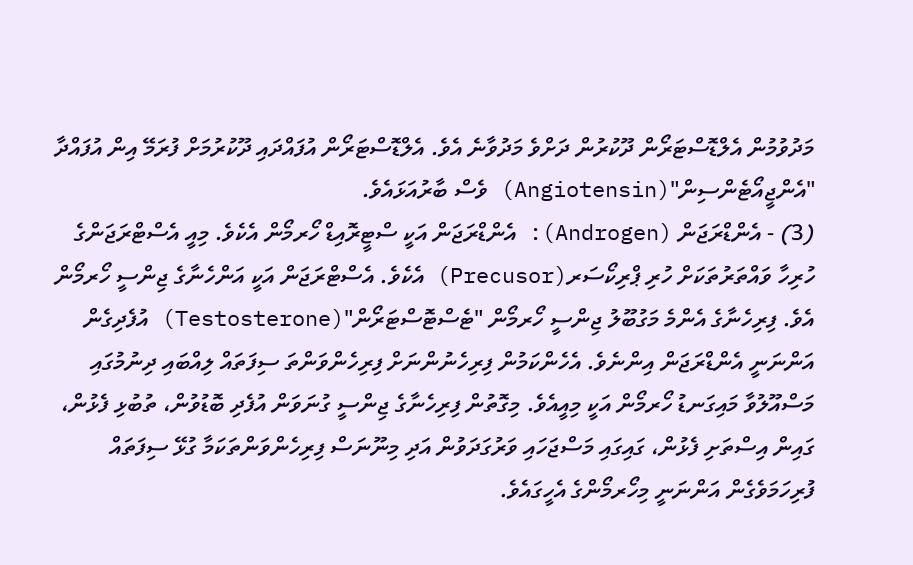މަދުވުމުން އެލްޑޮސްޓަރޯން ދޫކުރުން ދަށްވެ މަދުވާނެ އެވެ. އެލްޑޮސްޓަރޯން އުފައްދައި ދޫކުރުމަށް ފުރަމޭ އިން އުފައްދާ "އެންޖީއޯޓެންސިން"(Angiotensin) ވެސް ބާރުއަޅައެވެ.
(3) - އެންޑްރަޖަން (Androgen): އެންޑްރަޖަން އަކީ ސްޓީރޮއިޑް ހޯރމޯން އެކެވެ. މިއީ އެސްޓްރަޖަންގެ ހުރިހާ ވައްތަރުތަކަށް ހުރި ޕްރިކޯސަރ(Precusor) އެކެވެ. އެސްޓްރަޖަން އަކީ އަންހެނާގެ ޖިންސީ ހޯރމޯން އެވެ. ފިރިހެނާގެ އެންމެ މަގުބޫލު ޖިންސީ ހޯރމޯން "ޓެސްޓޮސްޓަރޯން"(Testosterone) އުފެދިގެން އަންނަނީ އެންޑްރަޖަން އިންނެވެ. އެހެންކަމުން ފިރިހެނުންނަށް ފިރިހެންވަންތަ ސިފަތައް ލިއްބައި ދިނުމުގައި މަސްއޫލުވާ މައިގަނޑު ހޯރމޯން އަކީ މިއީއެވެ. މިގޮތުން ފިރިހެނާގެ ޖިންސީ ގުނަވަން އުފެދި ބޮޑުވުން، ތުބުޅި ފެޅުން، ގައިން އިސްތަށި ފެޅުން، ގައިގައި މަސްޖަހައި ވަރުގަދަވުން އަދި މިނޫނަސް ފިރިހެންވަންތަކަމާ ގުޅޭ ސިފަތައް ފުރިހަމަވެގެން އަންނަނީ މިހޯރމޯންގެ އެހީގައެވެ.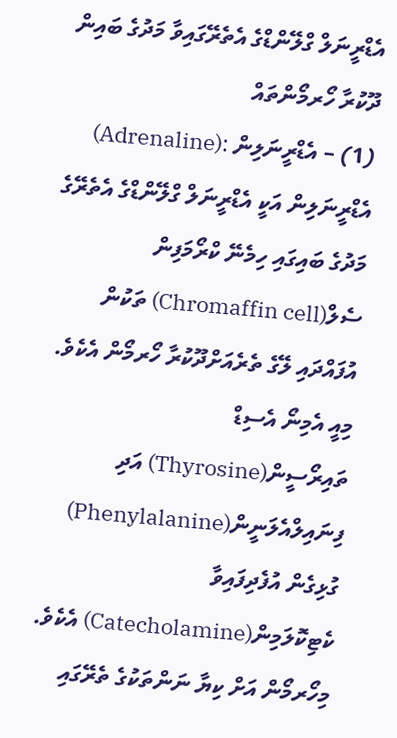އެޑްރީނަލް ގްލޭންޑްގެ އެތެރޭގައިވާ މަދުގެ ބައިން ދޫކުރާ ހޯރމޯންތައް
(1) – އެޑްރީނަލިން :(Adrenaline) އެޑްރީނަލިން އަކީ އެޑްރީނަލް ގްލޭންޑްގެ އެތެރޭގެ މަދުގެ ބައިގައި ހިމެނޭ ކްރޯމަފިން ސެލް(Chromaffin cell) ތަކުން އުފައްދައި ލޭގެ ތެރެއަށްދޫކުރާ ހޯރމޯން އެކެވެ. މިއީ އެމިނޯ އެސިޑް ތައިރޯސީން(Thyrosine) އަދި ފިނައިލްއެލަނީން(Phenylalanine) ގުޅިގެން އުފެދިފައިވާ ކެޓިކޮލަމިން(Catecholamine) އެކެވެ. މިހޯރމޯން އަށް ކިޔާ ނަންތަކުގެ ތެރޭގައި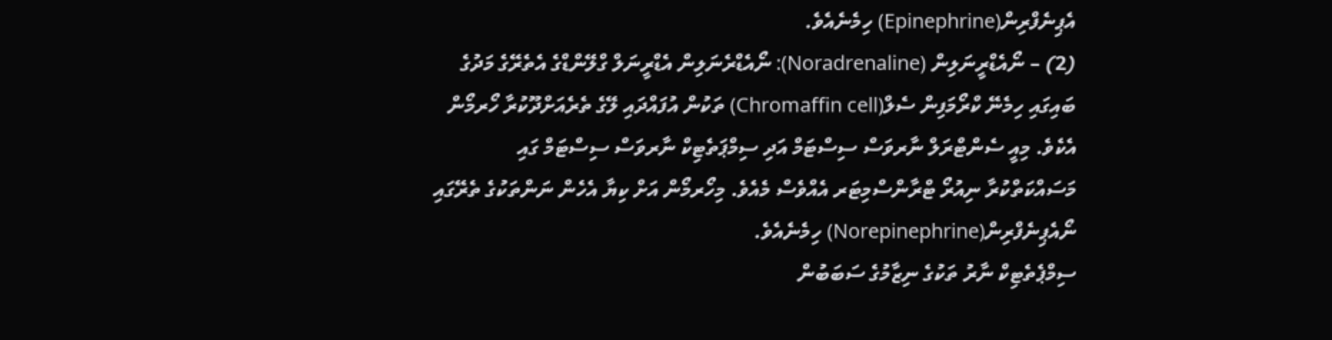އެޕިނެފްރިން(Epinephrine) ހިމެނެއެވެ.
(2) – ނޯއެޑްރީނަލިން (Noradrenaline): ނޯއެޑްރެނަލިން އެޑްރީނަލް ގްލޭންޑްގެ އެތެރޭގެ މަދުގެ ބައިގައި ހިމެނޭ ކްރޯމަފިން ސެލް(Chromaffin cell) ތަކުން އުފައްދައި ލޭގެ ތެރެއަށްދޫކުރާ ހޯރމޯން އެކެވެ. މިއީ ސެންޓްރަލް ނާރވަސް ސިސްޓަމް އަދި ސިމްޕަތެޓިކް ނާރވަސް ސިސްޓަމް ގައި މަސައްކަތްކުރާ ނިއުރޯ ޓްރާންސްމިޓަރ އެއްވެސް މެއެވެ. މިހޯރމޯން އަށް ކިޔާ އެހެން ނަންތަކުގެ ތެރޭގައި ނޯއެޕިނެފްރިން(Norepinephrine) ހިމެނެއެވެ.
ސިމްޕެތެޓިކް ނާރު ތަކުގެ ނިޒާމުގެ ސަބަބުން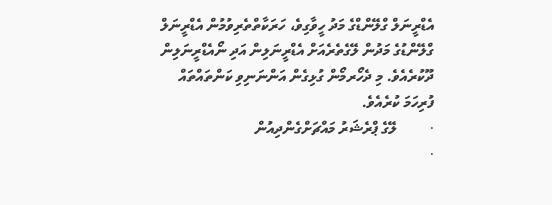އެޑްރީނަލް ގްލޭންޑްގެ މަދު ހީވާގިވެ، ހަރަކާތްތެރިވުމުން އެޑްރީނަލް ގްލޭންޑުގެ މަދުން ލޭގެތެރެއަށް އެޑްރީނަލިން އަދި ނޯއެޑްރީނަލިން ދޫކުރެއެވެ. މި ދެހޯރމޯން ގުޅިގެން އަންނަނިވި ކަންތައްތައް ފުރިހަމަ ކުރެއެވެ.
·         ލޭގެ ޕްރެޝަރު މައްޗަށްގެންދިއުން
·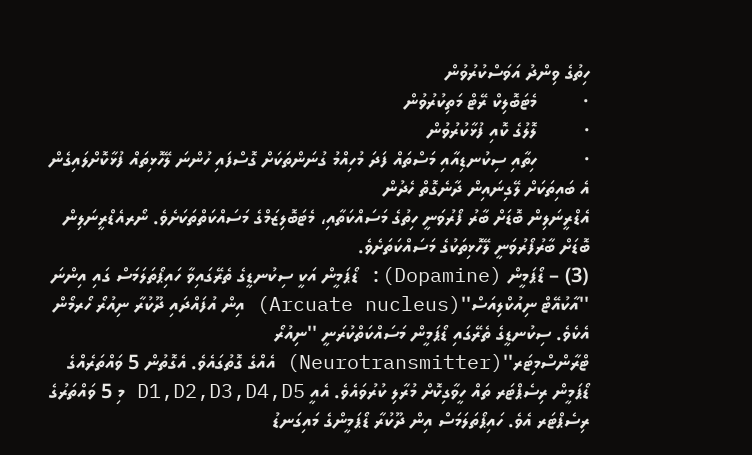ހިތުގެ ވިންދު އަވަސްކުރުވުން
·         މެޓަބޮލިކް ރޭޓް މަތިކުރުވުން
·         ލޮލުގެ ކޮއި ފުޅާކުރުވުން
·         ހިތާއި ސިކުނޑިއާއި މަސްތައް ފަދަ މުހިއްމު ގުނަންތަކަށް ގޮސްފައި ހުންނަ ލޭހޮޅިތައް ފުޅާކޮށްލައިގެން އެ ބައިތަކަށް ލޭގިނައިން ދާނެގޮތް ހެދުން
އެޑްރީނަލިން ބޮޑަށް ބާރު ފޯރުވަނީ ހިތުގެ މަސައްކަތާއި، މެޓަބޮލިޒަމްގެ މަސައްކަތްތަކަށެވެ. ނޯރއެޑްރީނަލިން ބޮޑަށް ބާރުފޯރުވަނީ ލޭހޮޅިތަކުގެ މަސައްކަތަށެވެ.
(3) – ޑޯޕަމީން (Dopamine): ޑޯޕަމީން އަކީ ސިކުނޑީގެ ތެރޭގައިވާ ހައިޕޯތަލަމަސް ގައި އިންނަ  ''އާކުއޭޓް ނިއުކްލިއަސް''(Arcuate nucleus) އިން އުފައްދައި ދޫކުރާ ނިއުރޯ ހޯރމޯން އެކެވެ. ސިކުނޑީގެ ތެރޭގައި ޑޯޕަމީން މަސައްކަތްކުރަނީ ''ނިއުރޯ ޓްރާންސްމިޓަރ''(Neurotransmitter) އެއްގެ ގޮތުގައެވެ. އެގޮތުން 5 ވައްތަރެއްގެ ޑޯޕަމީން ރިސެޕްޓަރ ތައް ހީވާގިކޮށް މުރާލި ކުރުވައެވެ. އެއީ D1,D2,D3,D4,D5 މި 5 ވައްތަރުގެ ރިސެޕްޓަރ އެވެ. ހައިޕޯތަލަމަސް އިން ދޫކުރާ ޑޯޕަމީންގެ މައިގަނޑު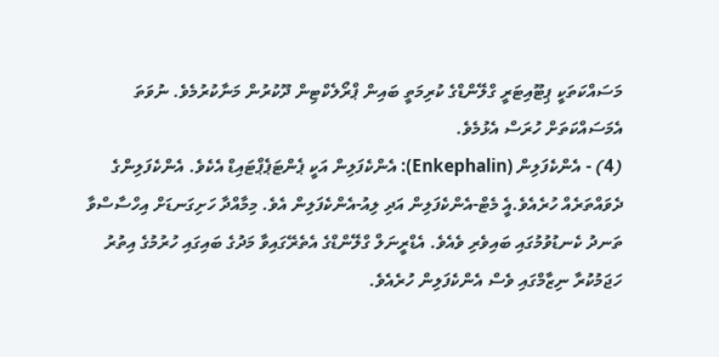މަސައްކަތަކީ ޕިޓޫއިޓަރީ ގްލޭންޑްގެ ކުރިމަތީ ބައިން ޕްރޯލެކްޓިން ދޫކުރުން މަނާކުރުމެވެ. ނުވަތަ އެމަސައްކަތަށް ހުރަސް އެޅުމެވެ.
(4) - އެންކެފަލިން (Enkephalin): އެންކެފަލިން އަކީ ޕެންޓަޕެޕްޓައިޑް އެކެވެ. އެންކެފަލިންގެ ދެވައްތަރެއް ހުރެއެވެ.އެީ މެޓް-އެންކެފަލިން އަދި ލިއު-އެންކެފަލިން އެވެ. މިމާއްދާ ހަށިގަނޑަށް އިހްސާސްވާ ތަނދު ކެނޑުވުމުގައި ބައިވެރި ވެއެވެ. އެޑްރީނަލް ގްލޭންޑްގެ އެތެރޭގައިވާ މަދުގެ ބައިގައި ހުރުމުގެ އިތުރު ހަޖަމުކުރާ ނިޒާމްގައި ވެސް އެންކެފަލިން ހުރެއެވެ.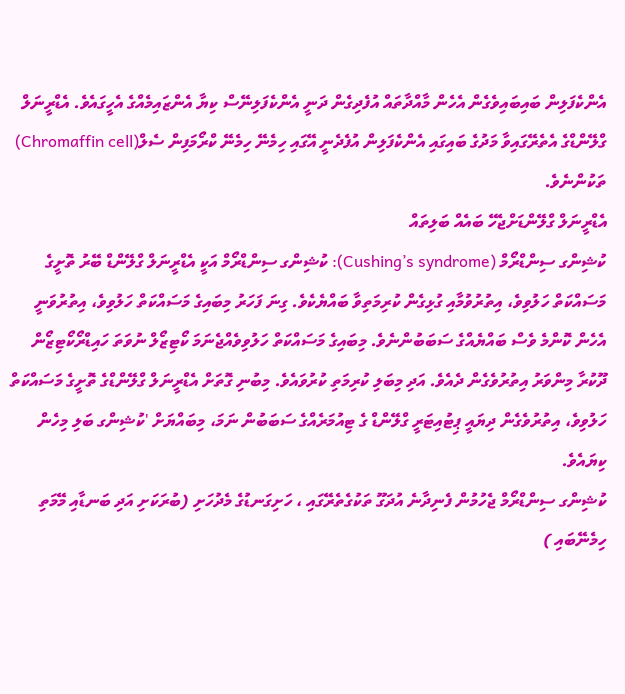އެންކެފަލިން ބައިބައިވެގެން އެހެން މާއްދާތައް އުފެދިގެން ދަނީ އެންކެފަލިނޭސް ކިޔާ އެންޒައިމެއްގެ އެހީގައެވެ. އެޑްރީނަލް ގްލޭންޑްގެ އެތެރޭގައިވާ މަދުގެ ބައިގައި އެންކެފަލިން އުފެދެނީ އޭގައި ހިމެނޭ ހިމެނޭ ކްރޯމަފިން ސެލް(Chromaffin cell) ތަކުންނެވެ.
އެޑްރީނަލް ގްލޭންޑަށްޖެހޭ ބައެއް ބަލިތައް
ކުޝިންގ ސިންޑްރޯމް (Cushing’s syndrome): ކުޝިންގ ސިންޑްރޯމް އަކީ އެޑްރީނަލް ގްލޭންޑް ބޭރު ތޮށީގެ މަސައްކަތް ހަލުވިވެ، އިތުރުވުމާއި ގުޅިގެން ކުރިމަތިވާ ބައްޔެކެވެ. ގިނަ ފަހަރު މިބައިގެ މަސައްކަތް ހަލުވިވެ، އިތުރުވަނީ އެހެން ކޮންމެ ވެސް ބައްޔެއްގެ ސަބަބުންނެވެ. މިބައިގެ މަސައްކަތް ހަލުވިވެއްޖެނަމަ ކޯޓިޒޯލް ނުވަތަ ހައިޑްރޯކޯޓިޒޯން ދޫކުރާ މިންވަރު އިތުރުވެގެން ދެއެވެ. އަދި މިބަލި ކުރިމަތި ކުރުވައެވެ. މިބުނި ގޮތަށް އެޑްރީނަލް ގްލޭންޑްގެ ތޮށީގެ މަސައްކަތް ހަލުވިވެ، އިތުރުވެގެން ދިޔައީ ޕިޓުއިޓަރީ ގްލޭންޑް ގެ ޓިއުމަރެއްގެ ސަބަބުން ނަމަ، މިބައްޔަށް 'ކުޝިންގ ބަލި މިހެން ކިޔައެވެ.
ކުޝިންގ ސިންޑްރޯމް ޖެހުމުން ފެނިދާނެ އުދަގޫ ތަކުގެތެރޭގައި ، ހަށިގަނޑުގެ މެދުހަށި (ބުރަކަށި އަދި ބަނޑާއި މޭމަތި ހިމެނޭބައި )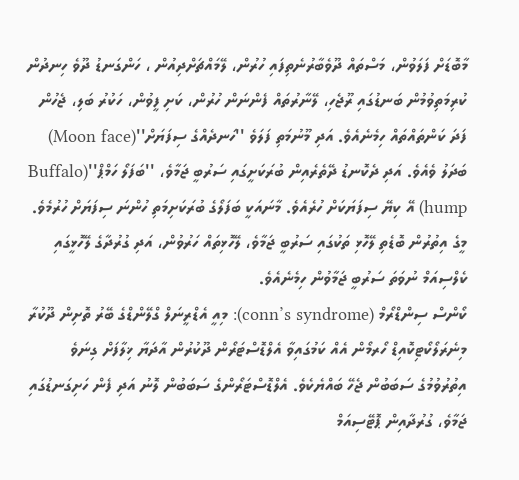މާބޮޑަށް ފަލަވުން، މަސްތައް ދޫވެބާރުނެތިފައި ހުރުން، ލޭމައްޗަށްދިއުން ، ހަންގަނޑު ދޫވެ ހިނދުން ކުރިމަތިވުމުން ބަނޑުގައި ރޫޖެހި، ލޭނާރުތައް ފެންނަން ހުރުން، ކަށި ފީވުން، ހަކުރު ބަލި، ޖެހުން ފަދަ ކަންތައްތައް ހިމެނެއެވެ. އަދި މޫނުމަތި ފަލަވެ ''ހަނދެއްގެ ސިފަޔަށް''(Moon face) ބަދަލު ވެއެވެ. އަދި ދެކޮނޑު ދޭތެރެއިން ބުރަކަށީގައި ސަރުބީ ޖަމާވެ، ''ބަފަލޯ ހަމްޕް''(Buffalo hump) އޭ ކިޔޭ ސިފަޔަކަށް ހުރެއެވެ. މާނައަކީ ބަފަލޯގެ ބުރަކަށިމަތި ހުންނަ ސިފަޔަށް ހުރުމެވެ. މީގެ އިތުރުން ބޮޑެތި ލޭހޮޅި ތަކުގައި ސަރުބީ ޖަމާވެ، ލޭހޮޅިތައް ހަރުވުން، އަދި ގުރުދާގެ ލޭހޮޅީގައި ކެލްސިއަމް ނުވަތަ ސަރުބީ ޖަމާވުން ހިމެނެއެވެ.
ކޯންސް ސިންޑްރޯމް (conn’s syndrome): މިއީ އެޑްރީނަލް ގްލޭންޑްގެ ބޭރު ތޮށިން ދޫކުރާ މިނެރަލޯކޯޓިކޮއިޑް ހޯރމޯން އެއް ކަމުގައިވާ އެލްޑޮސްޓަރޯން ދޫކުރުން އާދަޔާ ޚިލާފަށް ގިނަވެ އިތުރުވުމުގެ ސަބަބުން ޖެހޭ ބައްޔެކެވެ. އެލްޑޮސްޓަރޯންގެ ސަބަބުން ލޮނު އަދި ފެން ހަށިގަނޑުގައި ޖަމާވެ، ގުރުދާއިން ޕޮޓޭސިއަމް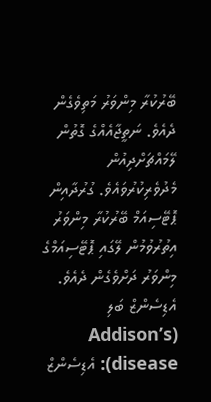ބޭރުކުރާ މިންވަރު މަތިވެގެން ދެއެވެ. ނަތީޖާއެއްގެ ގޮތުން ލޭމައްޗަށްދިއުން މެދުވެރިކުރުވައެވެ. ގުރުދާއިން ޕޮޓޭސިއަމް ބޭރުކުރާ މިންވަރު އިތުރުވުމުން ލޭގައި ޕޮޓޭސިއަމްގެ މިންވަރު ދަށްވެގެން ދެއެވެ.
އެޑިސެންޒް ބަލި (Addison’s disease): އެޑިސެންޒް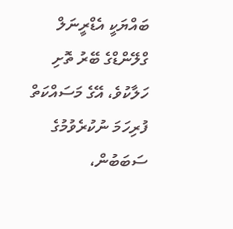ބައްޔަކީ އެޑްރީނަލް ގްލޭންޑްގެ ބޭރު ތޮށި ހަލާކުވެ، އޭގެ މަސައްކަތް ފުރިހަމަ ނުކުރެވުމުގެ ސަބަބުން،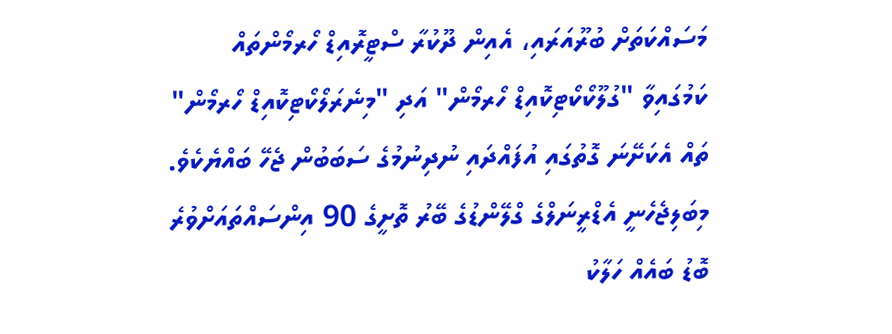މަސައްކަތަށް ބުރޫއަރައި، އެއިން ދޫކުރާ ސްޓީރޮއިޑް ހޯރމޯންތައް ކަމުގައިވާ "ގުލޫކޯކޯޓިކޮއިޑް ހޯރމޯން" އަދި "މިނެރަލޯކޯޓިކޮއިޑް ހޯރމޯން" ތައް އެކަށޭނަ ގޮތުގައި އުފައްދައި ނުދިނުމުގެ ސަބަބުން ޖެހޭ ބައްޔެކެވެ. މިބަލިޖެހެނީ އެޑްރީނަލްގެ ގްލޭންޑުގެ ބޭރު ތޮށީގެ 90 އިންސައްތައަށްވުރެ ބޮޑު ބައެއް ހަލާކު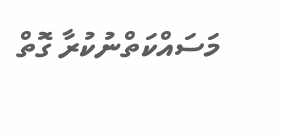މަސައްކަތްނުކުރާ ގޮތް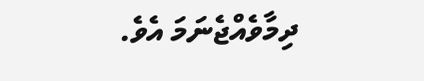ދިމާވެއްޖެނަމަ އެވެ.